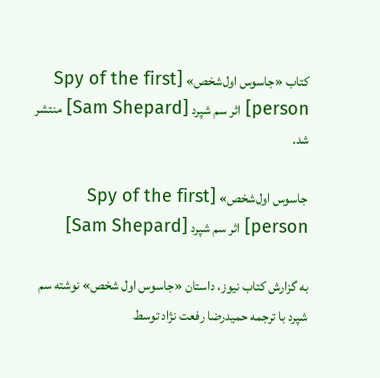کتاب «جاسوس اول‌شخص» [Spy of the first person] اثر سم شپرد [Sam Shepard] منتشر شد.

جاسوس اول‌شخص» [Spy of the first person] اثر سم شپرد [Sam Shepard]

به گزارش کتاب نیوز، داستان «جاسوس اول شخص» نوشته سم شپرد با ترجمه حمیدرضا رفعت نژاد توسط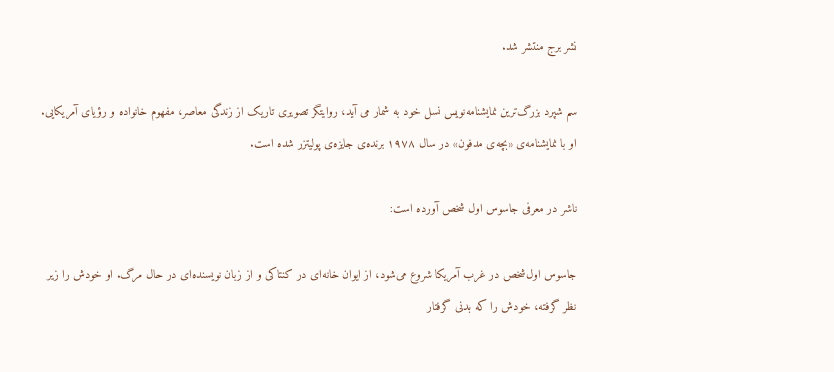نشر برج منتشر شد.

سم شپرد بزرگ‌ترین نمایشنامه‌نویس نسل خود به شمار می آید، روایتگر تصویری تاریک از زندگی معاصر، مفهوم خانواده و رؤیای آمریکایی. او با نمایشنامه‌ی «بچه‌ی مدفون» در سال ۱۹۷۸ برنده‌ی جایزه‌ی پولیتزر شده است.

ناشر در معرفی جاسوس اول شخص آورده است:

جاسوس اول‌شخص در غرب آمریکا شروع می‌شود، از ایوان خانه‌ای در کنتاکی و از زبان نویسنده‌ای در حال مرگ. او خودش را زیر نظر گرفته، خودش را که بدنی گرفتار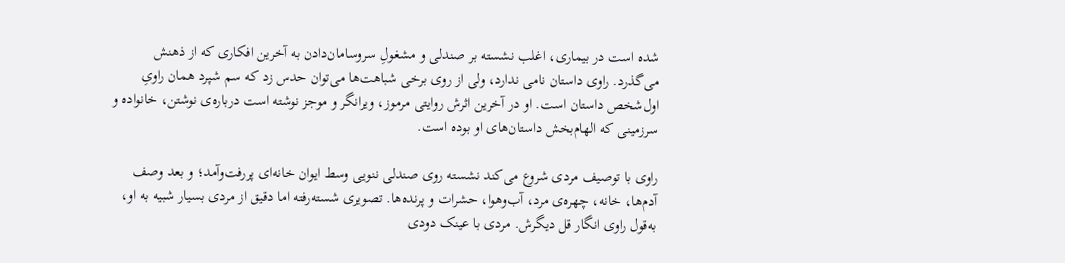شده است در بیماری، اغلب نشسته بر صندلی و مشغولِ سر‌و‌سامان‌دادن به آخرین افکاری که از ذهنش می‌گذرد. راوی داستان نامی ندارد، ولی از روی برخی شباهت‌ها می‌توان حدس زد که سم‌ شپرد همان راویِ اول‌شخص داستان است. او در آخرین اثرش روایتی مرموز، ویرانگر و موجز نوشته است درباره‌ی نوشتن، خانواده و سرزمینی که الهام‌بخش داستان‌های او بوده‌ است.

راوی با توصیف مردی شروع می‌کند نشسته روی صندلی ننویی وسط ایوان خانه‌ای پر‌رفت‌و‌آمد؛ و بعد وصف آدم‌ها، خانه، چهره‌ی مرد، آب‌و‌هوا، حشرات و پرنده‌ها. تصویری شسته‌رفته اما دقیق از مردی بسیار شبیه به او، به‌قول راوی انگار قل دیگرش. مردی با عینک دودی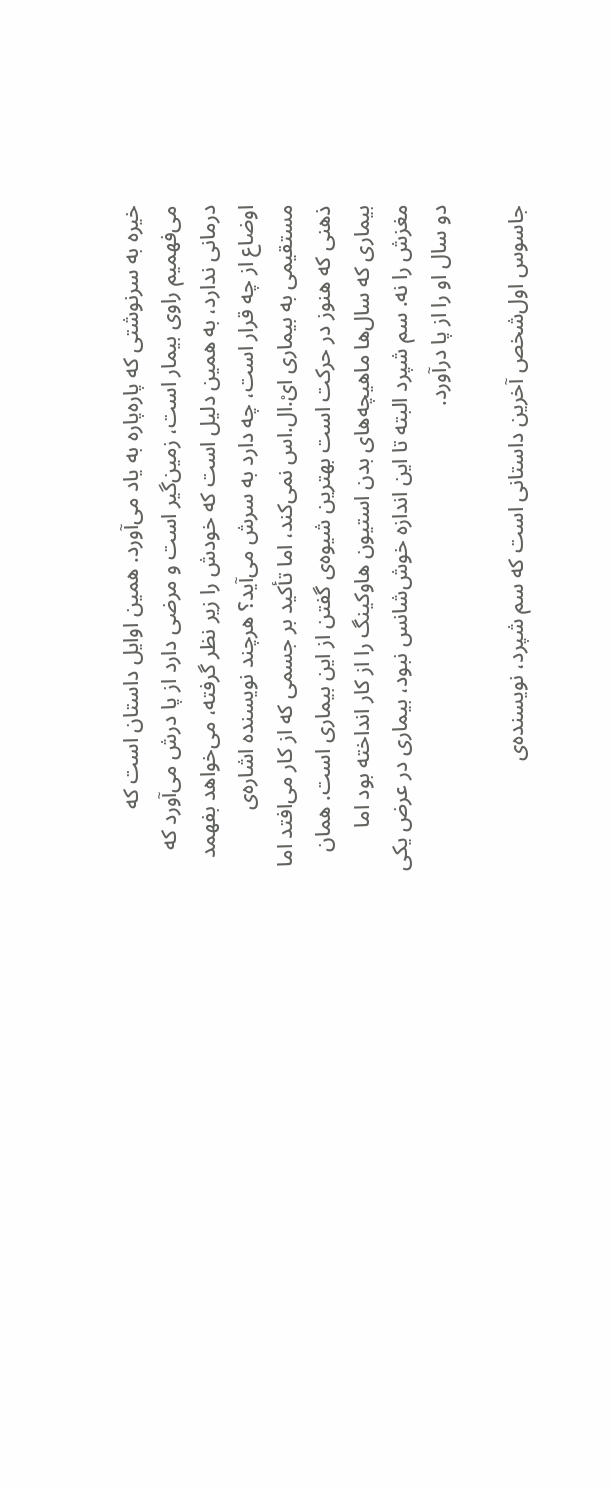خیره به سرنوشتی که پاره‌پاره به یاد می‌آورد. همین اوایل داستان است که می‌فهمیم راوی بیمار است، زمین‌گیر است و مرضی دارد از پا درش می‌آورد که درمانی ندارد، به همین دلیل است که خودش را زیر نظر گرفته، می‌‌خواهد بفهمد اوضاع از چه قرار است، چه دارد به سرش می‌آید؟ هرچند نویسنده اشاره‌ی مستقیمی به بیماری ایْ.ال.اس نمی‌کند، اما تأکید بر جسمی که از کار می‌افتد اما ذهنی که هنوز در حرکت است بهترین شیوه‌ی گفتن از این بیماری است. همان بیماری که سال‌ها ماهیچه‌های بدن استیون هاوکینگ را از کار انداخته بود اما مغزش را نه. سم شپرد البته تا این اندازه خوش‌شانس نبود، بیماری در عرض یکی دو سال او را از پا درآورد.

جاسوس اول‌شخص آخرین داستانی است که سم‌ شپرد، نویسنده‌ی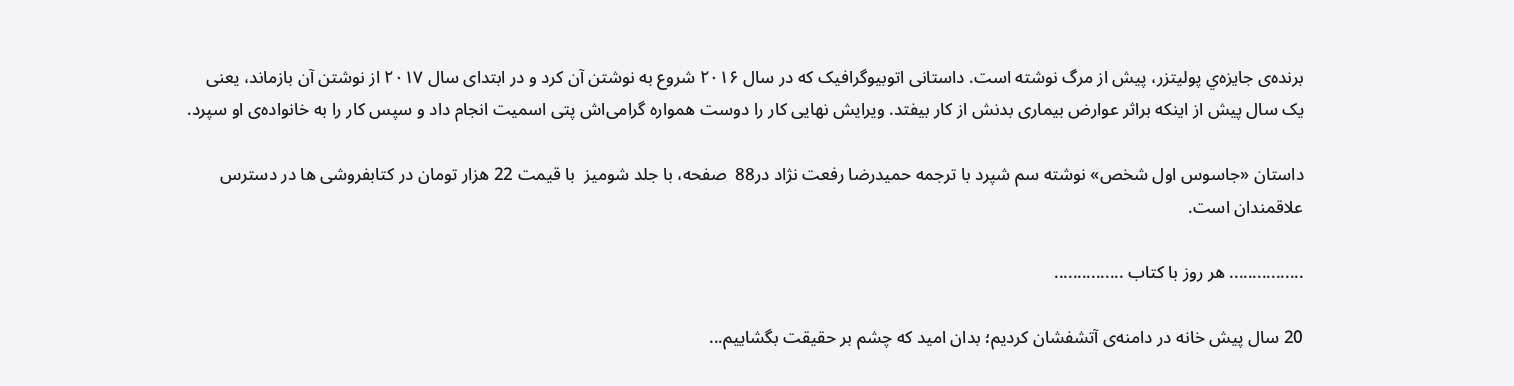برنده‌ی جایزه‌ي پولیتزر، پیش از مرگ نوشته است. داستانی اتوبیوگرافیک که در سال ۲۰۱۶ شروع به نوشتن آن کرد و در ابتدای سال ۲۰۱۷ از نوشتن آن بازماند، یعنی یک‌ سال پیش از اینکه براثر عوارض بیماری بدنش از کار بیفتد. ویرایش نهایی کار را دوست همواره گرامی‌اش پتی‌ اسمیت انجام داد و سپس کار را به خانواده‌ی او سپرد.

داستان «جاسوس اول شخص» نوشته سم شپرد با ترجمه حمیدرضا رفعت نژاد در88  صفحه، با جلد شومیز  با قیمت 22 هزار تومان در کتابفروشی ها در دسترس علاقمندان است.

................ هر روز با کتاب ...............

20 سال پیش خانه در دامنه‌ی آتشفشان کردیم؛ بدان امید که چشم بر حقیقت بگشاییم...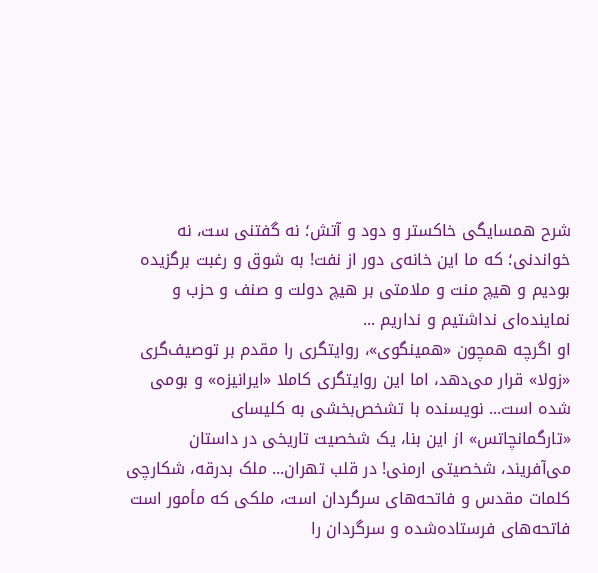شرح همسایگی خاکستر و دود و آتش؛ نه گفتنی ست، نه خواندنی؛ که ما این خانه‌ی دور از نفت! به شوق و رغبت برگزیده بودیم و هیچ منت و ملامتی بر هیچ دولت و صنف و حزب و نماینده‌ای نداشتیم و نداریم ...
او اگرچه همچون «همینگوی»، روایتگری را مقدم بر توصیف‌گری «زولا» قرار می‌دهد، اما این روایتگری کاملا «ایرانیزه» و بومی شده است... نویسنده با تشخص‌بخشی به کلیسای «تارگمانچاتس» از این بنا، یک شخصیت تاریخی در داستان می‌آفریند، شخصیتی ارمنی! در قلب تهران... ملک بدرقه، شکارچی کلمات مقدس و فاتحه‌های سرگردان است، ملکی که مأمور است فاتحه‌های فرستاده‌شده و سرگردان را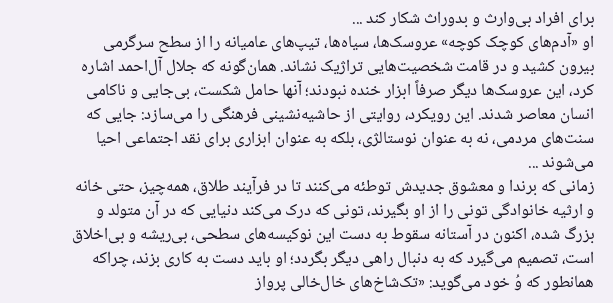برای افراد بی‌وارث و بد‌وراث شکار کند ...
او «آدم‌های کوچک کوچه» عروسک‌ها، سیاه‌ها، تیپ‌های عامیانه را از سطح سرگرمی بیرون کشید و در قامت شخصیت‌هایی تراژیک نشاند. همان‌گونه که جلال آل‌احمد اشاره کرد، این عروسک‌ها دیگر صرفاً ابزار خنده نبودند؛ آنها حامل شکست، بی‌جایی و ناکامی انسان معاصر شدند. این رویکرد، روایتی از حاشیه‌نشینی فرهنگی را می‌سازد: جایی که سنت‌های مردمی، نه به عنوان نوستالژی، بلکه به عنوان ابزاری برای نقد اجتماعی احیا می‌شوند ...
زمانی که برندا و معشوق جدیدش توطئه می‌کنند تا در فرآیند طلاق، همه‌چیز، حتی خانه و ارثیه‌ خانوادگی تونی را از او بگیرند، تونی که درک می‌کند دنیایی که در آن متولد و بزرگ شده، اکنون در آستانه‌ سقوط به دست این نوکیسه‌های سطحی، بی‌ریشه و بی‌اخلاق است، تصمیم می‌گیرد که به دنبال راهی دیگر بگردد؛ او باید دست به کاری بزند، چراکه همانطور که وُ خود می‌گوید: «تک‌شاخ‌های خال‌خالی پرواز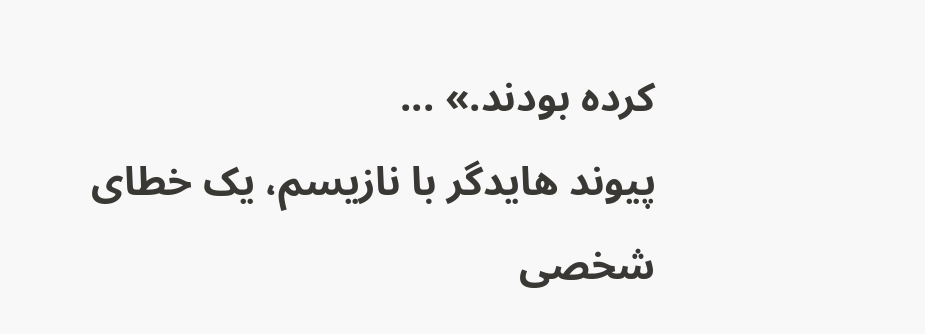کرده بودند.» ...
پیوند هایدگر با نازیسم، یک خطای شخصی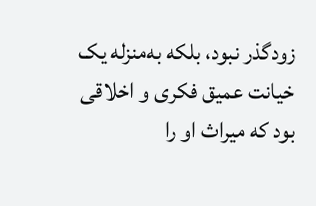زودگذر نبود، بلکه به‌منزله‌ یک خیانت عمیق فکری و اخلاقی بود که میراث او را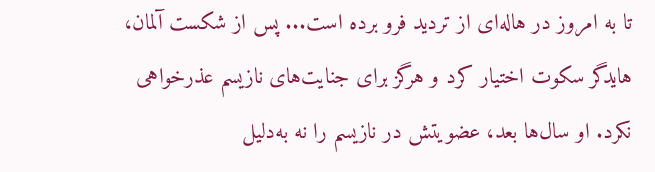تا به امروز در هاله‌ای از تردید فرو برده است... پس از شکست آلمان، هایدگر سکوت اختیار کرد و هرگز برای جنایت‌های نازیسم عذرخواهی نکرد. او سال‌ها بعد، عضویتش در نازیسم را نه به‌دلیل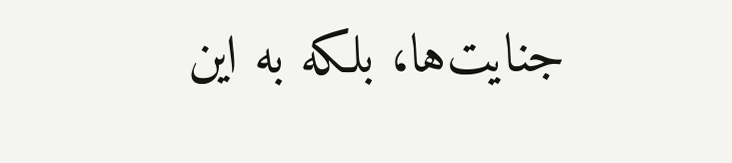جنایت‌ها، بلکه به این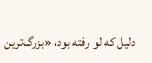دلیل که لو رفته بود، «بزرگ‌ترین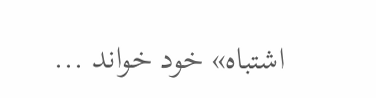اشتباه» خود خواند ...